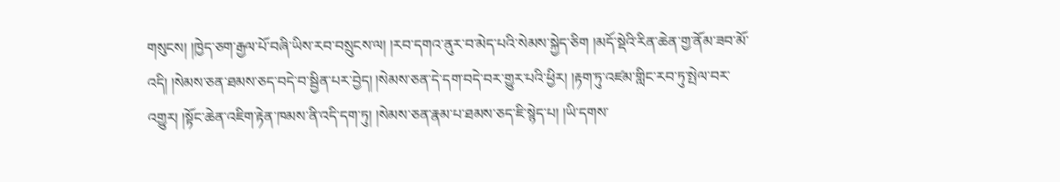གསུངས། །ཁྱེད་ཅག་རྒྱལ་པོ་བཞི་ཡིས་རབ་བསྲུངས་ལ། །རབ་དགའ་ནུར་བ་མེད་པའི་སེམས་སྐྱེད་ཅིག །མདོ་སྡེའི་རིན་ཆེན་གྱ་ནོམ་ཟབ་མོ་འདི། །སེམས་ཅན་ཐམས་ཅད་བདེ་བ་སྦྱིན་པར་བྱེད། །སེམས་ཅན་དེ་དག་བདེ་བར་གྱུར་པའི་ཕྱིར། །རྟག་ཏུ་འཛམ་གླིང་རབ་ཏུ་སྤེལ་བར་འགྱུར། །སྟོང་ཆེན་འཇིག་རྟེན་ཁམས་ནི་འདི་དག་ཏུ། །སེམས་ཅན་རྣམ་པ་ཐམས་ཅད་ཇི་སྙེད་པ། །ཡི་དགས་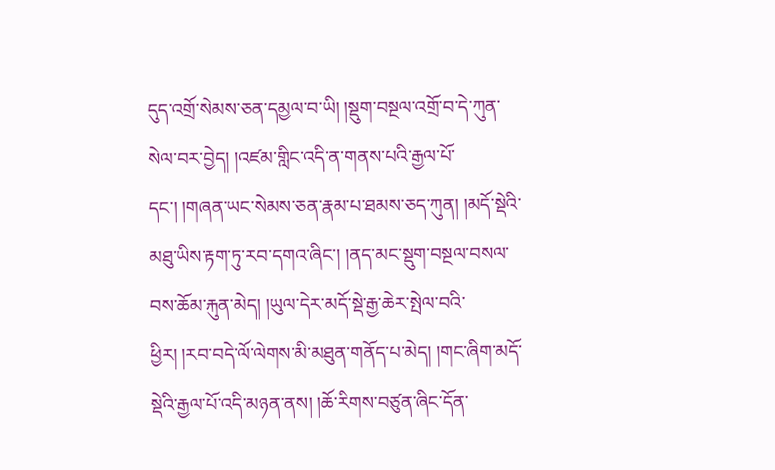དུད་འགྲོ་སེམས་ཅན་དམྱལ་བ་ཡི། །སྡུག་བསྔལ་འགྲོ་བ་དེ་ཀུན་སེལ་བར་བྱེད། །འཛམ་གླིང་འདི་ན་གནས་པའི་རྒྱལ་པོ་དང་། །གཞན་ཡང་སེམས་ཅན་རྣམ་པ་ཐམས་ཅད་ཀུན། །མདོ་སྡེའི་མཐུ་ཡིས་རྟག་ཏུ་རབ་དགའ་ཞིང་། །ནད་མང་སྡུག་བསྔལ་བསལ་བས་ཆོམ་རྐུན་མེད། །ཡུལ་དེར་མདོ་སྡེ་རྒྱ་ཆེར་སྤེལ་བའི་ཕྱིར། །རབ་བདེ་ལོ་ལེགས་མི་མཐུན་གནོད་པ་མེད། །གང་ཞིག་མདོ་སྡེའི་རྒྱལ་པོ་འདི་མཉན་ནས། །ཆོ་རིགས་བཙུན་ཞིང་དོན་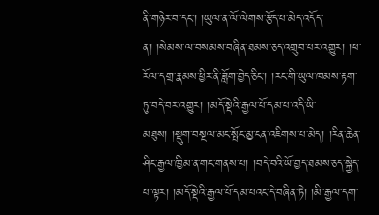ནི་གཉེར་བ་དང་། །ཡུལ་ན་ལོ་ལེགས་རྩོད་པ་མེད་འདོད་ན། །སེམས་ལ་བསམས་བཞིན་ཐམས་ཅད་འགྲུབ་པར་འགྱུར། །ཕ་རོལ་དགྲ་རྣམས་ཕྱིར་ནི་ཟློག་བྱེད་ཅིང་། །རང་གི་ཡུལ་ཁམས་རྟག་ཏུ་བདེ་བར་འགྱུར། །མདོ་སྡེའི་རྒྱལ་པོ་དམ་པ་འདི་ཡི་མཐུས། །སྡུག་བསྔལ་མང་སྤོང་མྱ་ངན་འཇིགས་པ་མེད། །རིན་ཆེན་ཤིང་རྒྱལ་ཁྱིམ་ན་གང་གནས་པ། །བདེ་བའི་ཡོ་བྱད་ཐམས་ཅད་སྐྱེད་པ་ལྟར། །མདོ་སྡེའི་རྒྱལ་པོ་དམ་པའང་དེ་བཞིན་ཏེ། །མི་རྒྱལ་དག་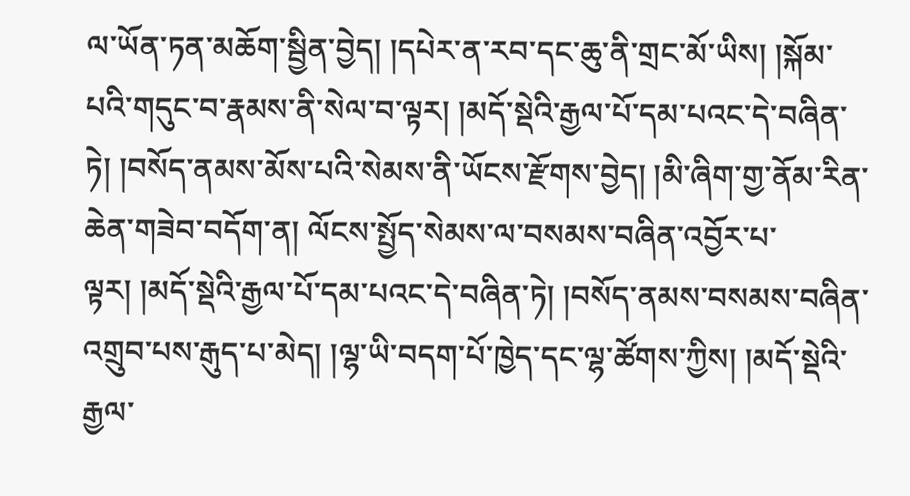ལ་ཡོན་ཏན་མཆོག་སྦྱིན་བྱེད། །དཔེར་ན་རབ་དང་ཆུ་ནི་གྲང་མོ་ཡིས། །སྐོམ་པའི་གདུང་བ་རྣམས་ནི་སེལ་བ་ལྟར། །མདོ་སྡེའི་རྒྱལ་པོ་དམ་པའང་དེ་བཞིན་ཏེ། །བསོད་ནམས་མོས་པའི་སེམས་ནི་ཡོངས་རྫོགས་བྱེད། །མི་ཞིག་གྱ་ནོམ་རིན་ཆེན་གཟེབ་བདོག་ན། ལོངས་སྤྱོད་སེམས་ལ་བསམས་བཞིན་འབྱོར་པ་ལྟར། །མདོ་སྡེའི་རྒྱལ་པོ་དམ་པའང་དེ་བཞིན་ཏེ། །བསོད་ནམས་བསམས་བཞིན་འགྲུབ་པས་རྒུད་པ་མེད། །ལྷ་ཡི་བདག་པོ་ཁྱེད་དང་ལྷ་ཚོགས་ཀྱིས། །མདོ་སྡེའི་རྒྱལ་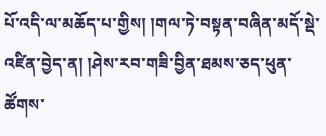པོ་འདི་ལ་མཆོད་པ་གྱིས། །གལ་ཏེ་བསྟན་བཞིན་མདོ་སྡེ་འཛིན་བྱེད་ན། །ཤེས་རབ་གཟི་བྱིན་ཐམས་ཅད་ཕུན་ཚོགས་